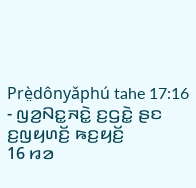Prè̤dônyǎphú tahe 17:16 - ꤜꤤ꤬ꤡꤢ꤭ꤏꤢꤧ꤭ ꤢ꤬ꤞꤢꤧ꤭ ꤔꤢ ꤢ꤬ꤜꤟꤛꤢꤩ꤬ ꤒꤢ꤬ꤟꤢꤩ꤬
16 ꤙꤤ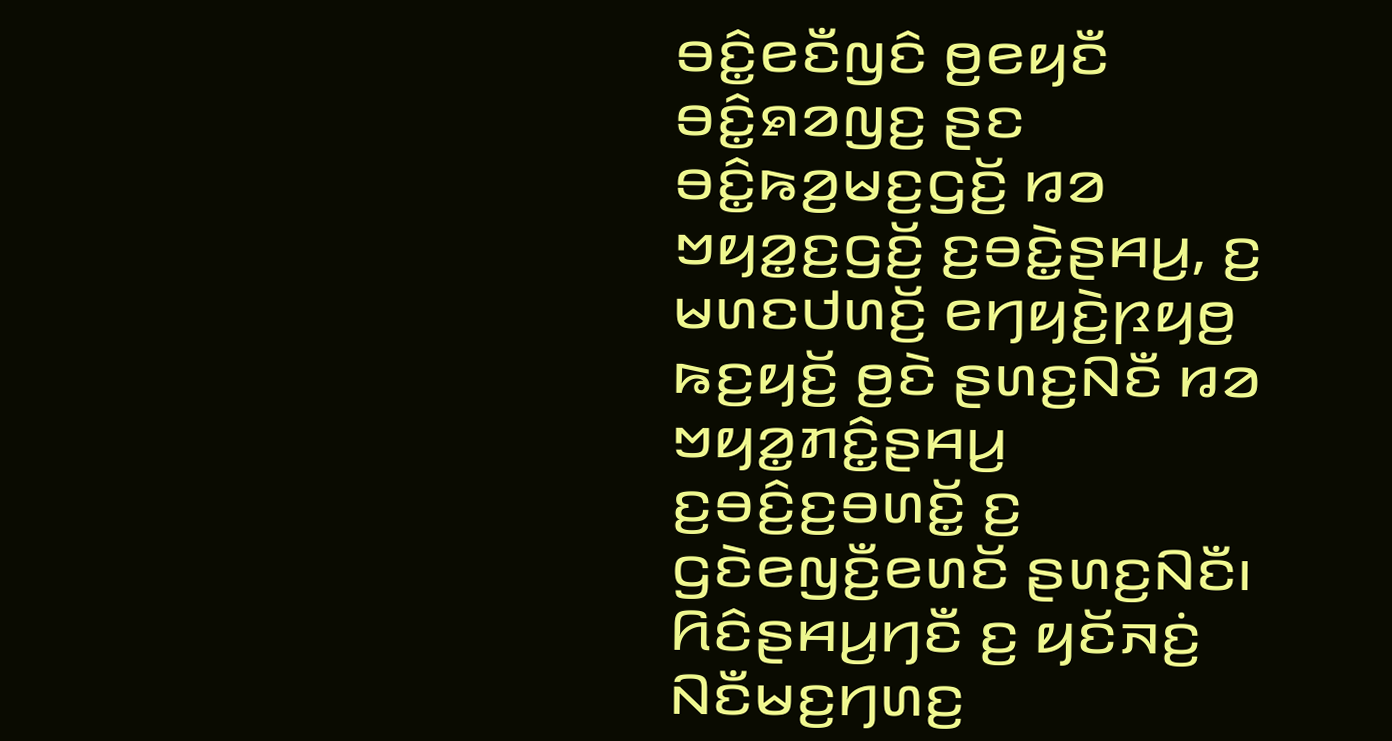ꤋꤢꤨ꤭ꤕꤢꤪꤜꤢꤨ ꤥ꤬ꤕꤟꤢꤪ ꤋꤢꤨ꤭ꤎꤤꤜꤢ꤬ ꤔꤢ ꤋꤢꤨ꤭ꤒꤤ꤬ꤗꤢ꤬ꤞꤢꤩ꤬ ꤙꤤ ꤠꤟꤤ꤭ꤢ꤬ꤞꤢꤩ꤬ ꤢ꤬ꤋꤢꤧ꤭ꤔꤌꤣ꤬, ꤢ꤬ ꤗꤛꤢꤓꤛꤢꤩ꤬ ꤕꤚꤟꤢꤧ꤬ꤐꤟꤥ꤬ ꤒꤢ꤬ꤟꤢꤩ꤬ ꤥ꤬ꤢꤧ ꤔꤛꤢ꤬ꤡꤢꤪ ꤙꤤ ꤠꤟꤤ꤭ꤊꤢꤨ꤭ꤔꤌꤣ꤬ ꤢ꤬ꤋꤢꤨ꤬ꤢ꤬ꤋꤛꤢꤩ꤭ ꤢ꤬ ꤞꤢꤧꤕꤜꤢꤪ꤬ꤕꤛꤢꤩ ꤔꤛꤢ꤬ꤡꤢꤪ꤯
ꤖꤢꤨꤔꤌꤣ꤬ꤚꤢꤪ ꤢ꤬ ꤟꤢꤩꤏꤢꤦ꤬ ꤡꤢꤪꤗꤢ꤬ꤚꤛꤢ꤬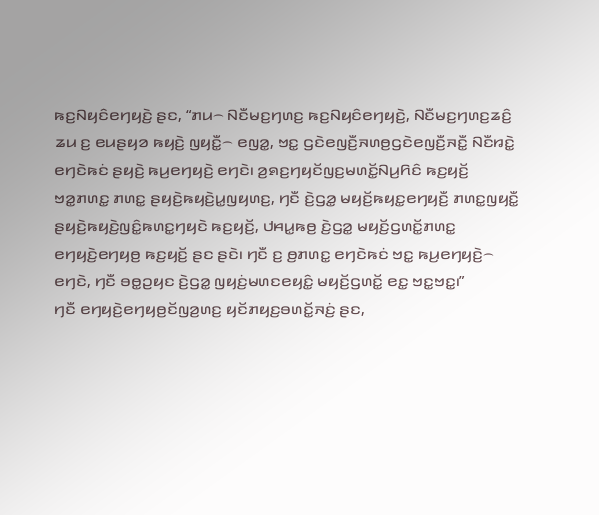ꤒꤢ꤬ꤡꤟꤢꤨꤕꤚꤟꤢꤧ꤬ ꤔꤢ, “ꤊꤣ꤮ ꤡꤢꤪꤗꤢ꤬ꤚꤛꤢ꤬ ꤒꤢ꤬ꤡꤟꤢꤨꤕꤚꤟꤢꤧ꤬, ꤡꤢꤪꤗꤢ꤬ꤚꤛꤢ꤬ꤘꤢꤨ꤬ ꤘꤣ ꤢ꤬ ꤕꤣꤔꤟꤤ ꤒꤟꤢꤧ꤬ ꤜꤟꤢꤪ꤭꤮ ꤕꤜꤤ꤭, ꤠꤢ꤭ ꤞꤢꤧꤕꤜꤢꤪ꤬ꤏꤛꤥ꤬ꤞꤢꤧꤕꤜꤢꤪ꤬ꤏꤢꤪ꤭ ꤡꤢꤪꤙꤢꤧ꤭ ꤕꤚꤢꤧꤒꤢꤦ ꤔꤟꤢꤧ꤬ ꤒꤣ꤬ꤕꤚꤟꤢꤧ꤬ ꤕꤚꤢꤧ꤯ ꤤ꤬ꤎꤢ꤬ꤚꤟꤢꤩꤜꤢ꤬ꤗꤛꤢꤩ꤭ꤡꤣ꤬ꤖꤢꤨ ꤒꤢ꤬ꤟꤢꤩ꤬ ꤠꤤ꤭ꤊꤛꤢ꤭ ꤊꤛꤢ꤭ ꤔꤟꤢꤧ꤬ꤒꤟꤢꤧ꤬ꤣ꤭ꤜꤟꤛꤢ꤬, ꤚꤢꤪ ꤢꤧ꤬ꤞꤤ꤭ ꤗꤟꤢꤩ꤬ꤒꤟꤢ꤭ꤕꤚꤟꤢꤪ꤬ ꤊꤛꤢ꤭ꤜꤟꤢꤪ꤭ ꤔꤟꤢꤧ꤬ꤒꤟꤢꤧ꤬ꤜꤢꤨ꤭ꤒꤛꤢ꤭ꤚꤟꤢꤧ ꤒꤢ꤬ꤟꤢꤩ꤬, ꤓꤌꤣ꤭ꤒꤥ꤬ ꤢꤧ꤬ꤞꤤ꤭ ꤗꤟꤢꤩ꤬ꤞꤛꤢꤩ꤭ꤊꤛꤢ꤭ ꤕꤚꤟꤢꤧ꤬ꤕꤚꤟꤥ꤬ ꤒꤢ꤬ꤟꤢꤩ꤬ ꤔꤢ ꤔꤢꤧ꤯ ꤚꤢꤪ ꤢ꤬ ꤥ꤬ꤊꤛꤢ꤭ ꤕꤚꤢꤧꤒꤢꤦ ꤠꤢ꤭ ꤒꤣ꤬ꤕꤚꤟꤢꤧ꤬꤮ ꤕꤚꤢꤧ, ꤚꤢꤪ ꤋꤥ꤭ꤑꤟꤢ ꤢꤧ꤬ꤞꤤ꤭ ꤜꤟꤢꤦ꤬ꤗꤛꤢꤕꤟꤢꤨ꤭ ꤗꤟꤢꤩ꤬ꤞꤛꤢꤩ꤭ ꤕꤢ꤭ ꤠꤢ꤭ꤠꤢ꤭꤯”
ꤚꤢꤪ ꤕꤚꤟꤢꤧ꤬ꤕꤚꤟꤥ꤬ꤢꤩꤜꤤ꤬ꤛꤢ꤬ ꤟꤢꤩꤊꤟꤢ꤬ꤋꤛꤢꤩ꤭ꤏꤢꤦ꤬ ꤔꤢ,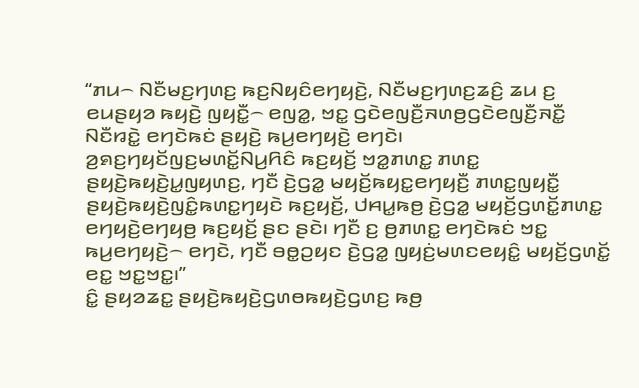“ꤊꤣ꤮ ꤡꤢꤪꤗꤢ꤬ꤚꤛꤢ꤬ ꤒꤢ꤬ꤡꤟꤢꤨꤕꤚꤟꤢꤧ꤬, ꤡꤢꤪꤗꤢ꤬ꤚꤛꤢ꤬ꤘꤢꤨ꤬ ꤘꤣ ꤢ꤬ ꤕꤣꤔꤟꤤ ꤒꤟꤢꤧ꤬ ꤜꤟꤢꤪ꤭꤮ ꤕꤜꤤ꤭, ꤠꤢ꤭ ꤞꤢꤧꤕꤜꤢꤪ꤬ꤏꤛꤥ꤬ꤞꤢꤧꤕꤜꤢꤪ꤬ꤏꤢꤪ꤭ ꤡꤢꤪꤙꤢꤧ꤭ ꤕꤚꤢꤧꤒꤢꤦ ꤔꤟꤢꤧ꤬ ꤒꤣ꤬ꤕꤚꤟꤢꤧ꤬ ꤕꤚꤢꤧ꤯ ꤤ꤬ꤎꤢ꤬ꤚꤟꤢꤩꤜꤢ꤬ꤗꤛꤢꤩ꤭ꤡꤣ꤬ꤖꤢꤨ ꤒꤢ꤬ꤟꤢꤩ꤬ ꤠꤤ꤭ꤊꤛꤢ꤭ ꤊꤛꤢ꤭ ꤔꤟꤢꤧ꤬ꤒꤟꤢꤧ꤬ꤣ꤭ꤜꤟꤛꤢ꤬, ꤚꤢꤪ ꤢꤧ꤬ꤞꤤ꤭ ꤗꤟꤢꤩ꤬ꤒꤟꤢ꤭ꤕꤚꤟꤢꤪ꤬ ꤊꤛꤢ꤭ꤜꤟꤢꤪ꤭ ꤔꤟꤢꤧ꤬ꤒꤟꤢꤧ꤬ꤜꤢꤨ꤭ꤒꤛꤢ꤭ꤚꤟꤢꤧ ꤒꤢ꤬ꤟꤢꤩ꤬, ꤓꤌꤣ꤭ꤒꤥ꤬ ꤢꤧ꤬ꤞꤤ꤭ ꤗꤟꤢꤩ꤬ꤞꤛꤢꤩ꤭ꤊꤛꤢ꤭ ꤕꤚꤟꤢꤧ꤬ꤕꤚꤟꤥ꤬ ꤒꤢ꤬ꤟꤢꤩ꤬ ꤔꤢ ꤔꤢꤧ꤯ ꤚꤢꤪ ꤢ꤬ ꤥ꤬ꤊꤛꤢ꤭ ꤕꤚꤢꤧꤒꤢꤦ ꤠꤢ꤭ ꤒꤣ꤬ꤕꤚꤟꤢꤧ꤬꤮ ꤕꤚꤢꤧ, ꤚꤢꤪ ꤋꤥ꤭ꤑꤟꤢ ꤢꤧ꤬ꤞꤤ꤭ ꤜꤟꤢꤦ꤬ꤗꤛꤢꤕꤟꤢꤨ꤭ ꤗꤟꤢꤩ꤬ꤞꤛꤢꤩ꤭ ꤕꤢ꤭ ꤠꤢ꤭ꤠꤢ꤭꤯”
ꤢꤨ꤭ ꤔꤟꤤꤘꤢ꤭ ꤔꤟꤢꤧ꤬ꤒꤟꤢꤧ꤬ꤞꤛꤥꤒꤟꤢꤧ꤬ꤞꤛꤢ꤬ ꤒꤥ꤬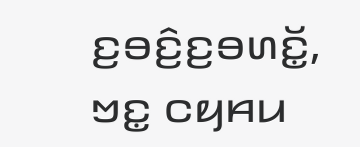ꤢ꤬ꤋꤢꤨ꤬ꤢ꤬ꤋꤛꤢꤩ꤭, ꤠꤢ꤭ ꤍꤟꤌꤣ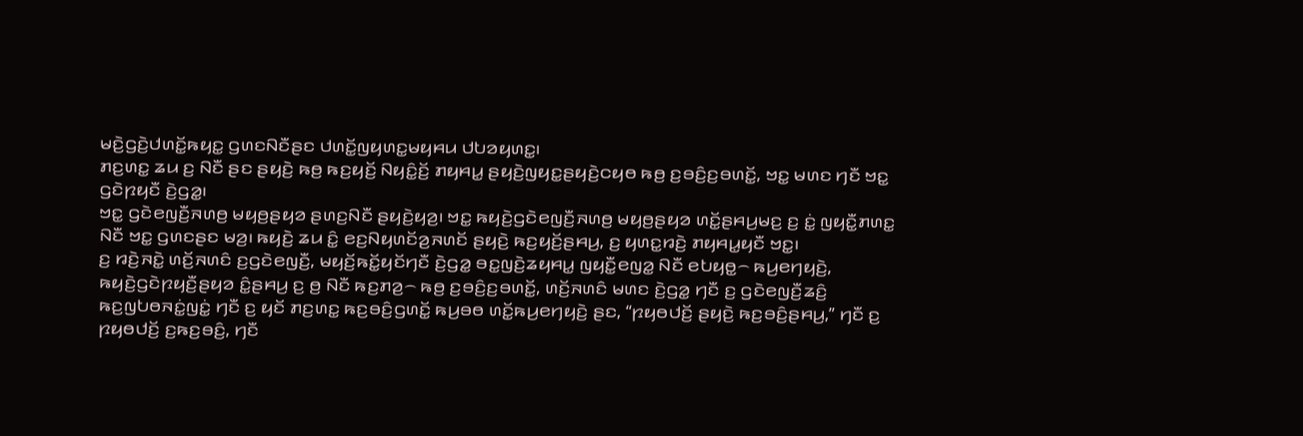ꤗꤢꤧ꤬ꤞꤢꤧ꤬ꤓꤛꤢꤩ꤭ꤒꤟꤢ꤭ ꤞꤛꤢꤡꤢꤪꤔꤢ ꤓꤛꤢꤩ꤭ꤜꤟꤛꤢ꤭ꤗꤟꤌꤣ ꤓꤝꤤꤟꤛꤢ꤭꤯
ꤊꤢ꤬ꤛꤢ꤭ ꤘꤣ ꤢ꤬ ꤡꤢꤪ ꤔꤢ ꤔꤟꤢꤧ꤬ ꤒꤥ꤬ ꤒꤢ꤬ꤟꤢꤩ꤬ ꤡꤟꤢꤨ꤭ꤢꤩ꤬ ꤊꤟꤌꤣ꤭ ꤔꤟꤢꤧ꤬ꤜꤟꤢ꤭ꤔꤟꤢꤧ꤬ꤍꤟꤥ ꤒꤥ꤬ ꤢ꤬ꤋꤢꤨ꤬ꤢ꤬ꤋꤛꤢꤩ꤭, ꤠꤢ꤭ ꤗꤛꤢ ꤚꤢꤪ ꤠꤢ꤭ ꤞꤢꤧꤐꤟꤢꤪ ꤢꤧ꤬ꤞꤤ꤭꤯
ꤠꤢ꤭ ꤞꤢꤧꤕꤜꤢꤪ꤬ꤏꤛꤥ꤬ ꤗꤟꤥ꤬ꤔꤟꤤ ꤔꤛꤢ꤬ꤡꤢꤪ ꤔꤟꤢꤧ꤬ꤟꤤ꤬꤯ ꤠꤢ꤭ ꤒꤟꤢꤧ꤬ꤞꤢꤧꤕꤜꤢꤪ꤬ꤏꤛꤥ꤬ ꤗꤟꤥ꤬ꤔꤟꤤ ꤛꤢꤩ꤭ꤔꤌꤣ꤬ꤗꤢ꤬ ꤢ꤬ ꤢꤦ꤭ ꤜꤟꤢꤪ꤭ꤊꤛꤢ꤭ ꤡꤢꤪ ꤠꤢ꤭ ꤞꤛꤢꤔꤢ ꤗꤤ꤬꤯ ꤒꤟꤢꤧ꤬ ꤘꤣ ꤢꤨ꤭ ꤕꤢ꤬ꤡꤟꤛꤢꤩꤤ꤬ꤏꤛꤢꤩ ꤔꤟꤢꤧ꤬ ꤒꤢ꤬ꤟꤢꤩ꤬ꤔꤌꤣ꤬, ꤢ꤬ ꤟꤛꤢ꤭ꤙꤢꤧ꤬ ꤊꤟꤌꤣ꤭ꤟꤢꤪ ꤠꤢ꤭꤯
ꤢ꤬ ꤙꤢꤧ꤬ꤏꤢꤧ꤭ ꤛꤢꤩ꤬ꤏꤛꤢꤨ ꤢ꤬ꤞꤢꤧꤕꤜꤢꤪ꤬, ꤗꤟꤢꤩ꤬ꤒꤢꤩ꤭ꤟꤢꤩꤚꤢꤪ ꤢꤧ꤬ꤞꤤ꤭ ꤋꤢ꤭ꤜꤢꤧ꤬ꤘꤟꤌꤣ꤭ ꤜꤟꤢꤪ꤭ꤕꤜꤤ꤭ ꤡꤢꤪ ꤕꤝꤟꤥ꤭꤮ ꤒꤣ꤬ꤕꤚꤟꤢꤧ꤬, ꤒꤟꤢꤧ꤬ꤞꤢꤧꤐꤟꤢꤪ꤬ꤔꤟꤤ ꤢꤨ꤭ꤔꤌꤣ꤬ ꤢ꤬ ꤥ꤬ ꤡꤢꤪ ꤒꤢ꤬ꤊꤤ꤬꤮ ꤒꤥ꤬ ꤢ꤬ꤋꤢꤨ꤬ꤢ꤬ꤋꤛꤢꤩ꤭, ꤛꤢꤩ꤬ꤏꤛꤢꤨ ꤗꤛꤢ ꤢꤧ꤬ꤞꤤ꤭ ꤚꤢꤪ ꤢ꤬ ꤞꤢꤧꤕꤜꤢꤪ꤬ꤘꤢꤨ꤬ ꤒꤢ꤬ꤜꤝꤥꤏꤢꤦ꤭ꤜꤢꤦ꤭ ꤚꤢꤪ ꤢ꤬ ꤟꤢꤩ ꤊꤢ꤬ꤛꤢ꤭ ꤒꤢ꤬ꤋꤢꤨ꤬ꤞꤛꤢꤩ꤭ ꤒꤣ꤬ꤋꤥ ꤛꤢꤩ꤭ꤒꤣ꤬ꤕꤚꤟꤢꤧ꤬ ꤔꤢ, “ꤐꤟꤥꤓꤢꤩ꤬ ꤔꤟꤢꤧ꤬ ꤒꤢ꤬ꤋꤢꤨ꤬ꤔꤌꤣ꤬,” ꤚꤢꤪ ꤢ꤬ ꤐꤟꤥꤓꤢꤩ꤬ ꤢ꤬ꤒꤢ꤬ꤋꤢꤨ꤬, ꤚꤢꤪ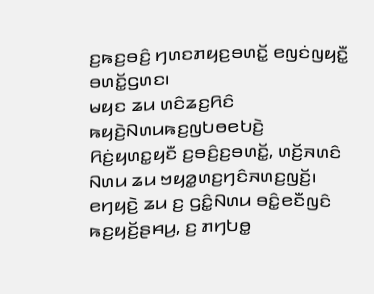ꤢ꤬ꤒꤢ꤬ꤋꤢꤨ꤬ ꤚꤛꤢꤊꤟꤢ꤬ꤋꤛꤢꤩ꤭ ꤕꤜꤢꤦꤜꤟꤢꤪ꤭ ꤋꤛꤢꤩ꤭ꤞꤛꤢ꤯
ꤗꤟꤢ ꤘꤣ ꤛꤢꤨꤘꤢ꤬ꤖꤢꤨ ꤒꤟꤢꤧ꤬ꤡꤛꤣꤒꤢ꤬ꤜꤝꤥꤕꤝꤢꤧ꤬ ꤖꤢꤦ꤬ꤟꤛꤢ꤭ꤟꤢꤪ ꤢ꤬ꤋꤢꤨ꤬ꤢ꤬ꤋꤛꤢꤩ꤭, ꤛꤢꤩ꤬ꤏꤛꤢꤨ ꤡꤛꤣ ꤘꤣ ꤠꤟꤤ꤭ꤛꤢ꤬ꤚꤢꤨꤏꤛꤢ꤬ꤜꤢꤩ꤬꤯
ꤕꤚꤟꤢꤧ꤬ ꤘꤣ ꤢ꤬ ꤞꤢꤨ꤭ꤡꤛꤣ ꤋꤢꤨ꤭ꤕꤢꤪꤜꤢꤨ ꤒꤢ꤬ꤟꤢꤩ꤬ꤔꤌꤣ꤬, ꤢ꤬ ꤊꤚꤝꤥ꤭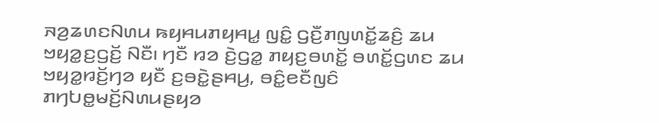ꤏꤤ꤬ꤘꤛꤢꤡꤛꤣ ꤒꤟꤌꤣꤊꤟꤌꤣ꤭ ꤜꤢꤨ꤭ ꤞꤢꤪ꤬ꤊꤜꤛꤢꤩ꤭ꤘꤢꤨ꤬ ꤘꤣ ꤠꤟꤤ꤭ꤢ꤬ꤞꤢꤩ꤬ ꤡꤢꤪ꤯ ꤚꤢꤪ ꤙꤤ ꤢꤧ꤬ꤞꤤ꤭ ꤊꤟꤢ꤬ꤋꤛꤢꤩ꤭ ꤋꤛꤢꤩ꤭ꤞꤛꤢ ꤘꤣ ꤠꤟꤤ꤭ꤙꤢꤩ꤬ꤚꤤ ꤟꤢꤪ ꤢ꤬ꤋꤢꤧ꤭ꤔꤌꤣ꤬, ꤋꤢꤨ꤭ꤕꤢꤪꤜꤢꤨ ꤊꤚꤝꤥ꤭ꤗꤢꤩ꤬ꤡꤛꤣꤔꤟꤤ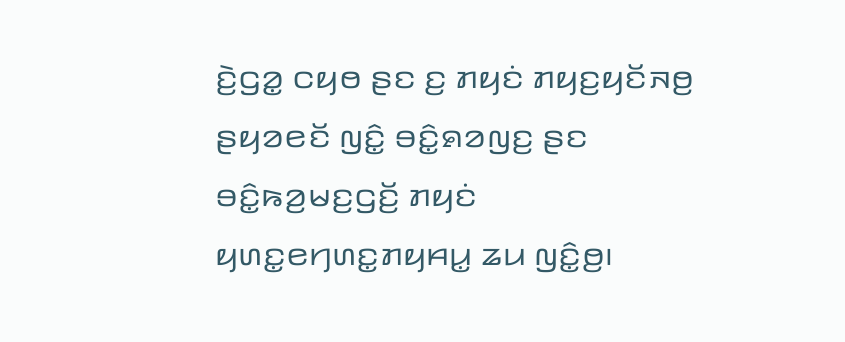ꤢꤧ꤬ꤞꤤ꤭ ꤍꤟꤥ ꤔꤢ ꤢ꤬ ꤊꤟꤢꤦ ꤊꤟꤢ꤬ꤟꤢꤩꤏꤥ꤬ ꤔꤟꤤꤕꤢꤩ ꤜꤢꤨ꤭ ꤋꤢꤨ꤭ꤎꤤꤜꤢ꤬ ꤔꤢ ꤋꤢꤨ꤭ꤒꤤ꤬ꤗꤢ꤬ꤞꤢꤩ꤬ ꤊꤟꤢꤦ ꤟꤛꤢ꤭ꤕꤚꤛꤢ꤭ꤊꤟꤌꤣ꤭ ꤘꤣ ꤜꤢꤨ꤭ꤥ꤬꤯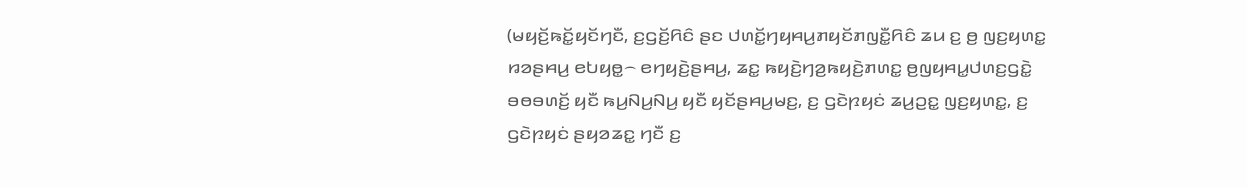(ꤗꤟꤢꤩ꤬ꤒꤢꤩ꤭ꤟꤢꤩꤚꤢꤪ, ꤢ꤬ꤞꤢꤩ꤬ꤖꤢꤨ ꤔꤢ ꤓꤛꤢꤩ꤭ꤚꤟꤌꤣ꤬ꤊꤟꤢꤩꤊꤜꤢꤪ꤭ꤖꤢꤨ ꤘꤣ ꤢ꤬ ꤥ꤬ ꤜꤢ꤬ꤟꤛꤢ꤭ ꤙꤤꤔꤌꤣ꤬ ꤕꤝꤟꤥ꤭꤮ ꤕꤚꤟꤢꤧ꤬ꤔꤌꤣ꤬, ꤘꤢ꤭ ꤒꤟꤢꤧ꤬ꤚꤤ꤬ꤒꤟꤢꤧ꤬ꤊꤛꤢ꤭ ꤥ꤬ꤜꤟꤌꤣ꤭ꤓꤛꤢ꤬ꤞꤢꤧ꤭ ꤋꤥꤋꤛꤢꤩ꤬ ꤟꤢꤪ ꤒꤣ꤬ꤡꤣ꤬ꤡꤣ꤬ ꤟꤢꤪ ꤟꤢꤩꤔꤌꤣ꤬ꤗꤢ꤬, ꤢ꤬ ꤞꤢꤧꤐꤟꤢꤦ ꤘꤣ꤬ꤑꤢ꤭ ꤜꤢ꤬ꤟꤛꤢ꤭, ꤢ꤬ ꤞꤢꤧꤐꤟꤢꤦ ꤔꤟꤤꤘꤢ꤭ ꤚꤢꤪ ꤢ꤬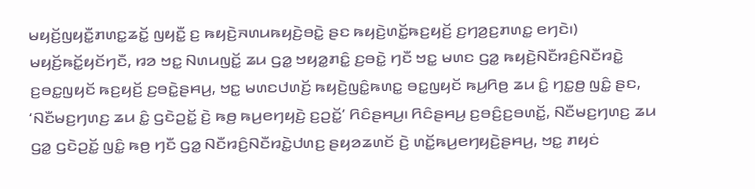ꤗꤟꤢꤩ꤬ꤜꤟꤢꤪ꤭ꤊꤛꤢ꤭ꤘꤢꤩ꤭ ꤜꤟꤢꤪ꤭ ꤢ꤬ ꤒꤟꤢꤧ꤬ꤏꤛꤣꤒꤟꤢꤧ꤬ꤋꤢꤧ꤭ ꤔꤢ ꤒꤟꤢꤧ꤬ꤛꤢꤩ꤭ꤒꤢ꤬ꤟꤢꤩ꤬ ꤢ꤬ꤚꤤ꤬ꤢ꤬ꤊꤛꤢ꤭ ꤕꤚꤢꤧ꤯)
ꤗꤟꤢꤩ꤬ꤒꤢꤩ꤭ꤟꤢꤩꤚꤢꤪ, ꤙꤤ ꤠꤢ꤭ ꤡꤛꤣꤜꤢꤩ꤭ ꤘꤣ ꤞꤤ꤭ ꤠꤟꤤ꤭ꤊꤢꤨ꤭ ꤢ꤬ꤋꤢꤧ꤭ ꤚꤢꤪ ꤠꤢ꤭ ꤗꤛꤢ ꤞꤤ꤭ ꤒꤟꤢꤧ꤬ꤡꤢꤪꤙꤢꤨ꤬ꤡꤢꤪꤙꤢꤧ꤭ ꤢ꤬ꤋꤢ꤭ꤜꤟꤢꤩ ꤒꤢ꤬ꤟꤢꤩ꤬ ꤢ꤬ꤋꤢꤧ꤭ꤔꤌꤣ꤬, ꤠꤢ꤭ ꤗꤛꤢꤓꤛꤢꤩ꤬ ꤒꤟꤢꤧ꤬ꤜꤢꤨ꤭ꤒꤛꤢ꤭ ꤋꤢ꤭ꤜꤟꤢꤩ ꤒꤣ꤬ꤖꤥ꤬ ꤘꤣ ꤢꤨ꤭ ꤚꤢ꤭ꤥ꤬ ꤜꤢꤨ꤭ ꤔꤢ, ‘ꤡꤢꤪꤗꤢ꤬ꤚꤛꤢ꤬ ꤘꤣ ꤢꤨ꤭ ꤞꤢꤧꤑꤢꤩ꤭ ꤢꤧ꤬ ꤒꤥ꤬ ꤒꤣ꤬ꤕꤚꤟꤢꤧ꤬ ꤢ꤬ꤑꤢꤩ꤭’ ꤖꤢꤨꤔꤌꤣ꤬꤯ ꤖꤢꤨꤔꤌꤣ꤬ ꤢ꤬ꤋꤢꤨ꤬ꤢ꤬ꤋꤛꤢꤩ꤭, ꤡꤢꤪꤗꤢ꤬ꤚꤛꤢ꤬ ꤘꤣ ꤞꤤ꤭ ꤞꤢꤧꤑꤢꤩ꤭ ꤜꤢꤨ꤭ ꤒꤥ꤬ ꤚꤢꤪ ꤞꤤ꤭ ꤡꤢꤪꤙꤢꤨ꤬ꤡꤢꤪꤙꤢꤧ꤭ꤓꤛꤢ꤬ ꤔꤟꤤꤘꤛꤢꤩ ꤢꤧ꤬ ꤛꤢꤩ꤭ꤒꤣ꤬ꤕꤚꤟꤢꤧ꤬ꤔꤌꤣ꤬, ꤠꤢ꤭ ꤊꤟꤢꤦ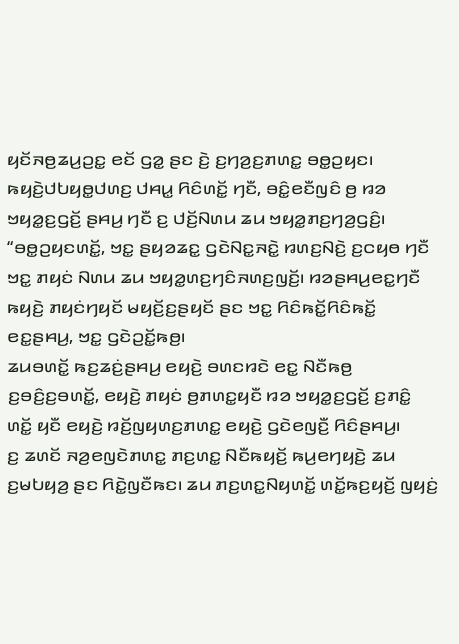ꤟꤢꤩꤏꤥ꤬ꤘꤣ꤬ꤑꤢ꤭ ꤕꤢꤩ ꤞꤤ꤭ ꤔꤢ ꤢꤧ꤬ ꤢ꤬ꤚꤤ꤬ꤢ꤬ꤊꤛꤢ꤭ ꤋꤥ꤭ꤑꤟꤢ꤯
ꤒꤟꤢꤧ꤬ꤓꤝꤟꤥ꤭ꤓꤛꤢ꤬ ꤓꤌꤣ꤭ ꤖꤢꤨꤛꤢꤩ꤭ ꤚꤢꤪ, ꤋꤢꤨ꤭ꤕꤢꤪꤜꤢꤨ ꤥ꤬ ꤙꤤ ꤠꤟꤤ꤭ꤢ꤬ꤞꤢꤩ꤬ ꤔꤌꤣ꤬ ꤚꤢꤪ ꤢ꤬ ꤓꤢꤩ꤬ꤡꤛꤣ ꤘꤣ ꤠꤟꤤ꤭ꤊꤢ꤬ꤚꤤ꤬ꤞꤢꤨ꤬꤯
“ꤋꤥ꤭ꤑꤟꤢꤛꤢꤩ꤭, ꤠꤢ꤭ ꤔꤟꤤꤘꤢ꤭ ꤞꤢꤧꤡꤢ꤭ꤏꤢꤧ꤭ ꤙꤛꤢ꤬ꤡꤢꤧ꤬ ꤢ꤬ꤍꤟꤥ ꤚꤢꤪ ꤠꤢ꤭ ꤊꤟꤢꤦ ꤡꤛꤣ ꤘꤣ ꤠꤟꤤ꤭ꤛꤢ꤬ꤚꤢꤨꤏꤛꤢ꤬ꤜꤢꤩ꤬꤯ ꤙꤤꤔꤌꤣ꤬ꤕꤢ꤭ꤚꤢꤪ ꤒꤟꤢꤧ꤬ ꤊꤟꤢꤦꤚꤟꤢꤩ ꤗꤟꤢꤩ꤬ꤢ꤬ꤔꤟꤢꤩ ꤔꤢ ꤠꤢ꤭ ꤖꤢꤨꤒꤢꤩ꤭ꤖꤢꤨꤒꤢꤩ꤭ ꤕꤢ꤭ꤔꤌꤣ꤬, ꤠꤢ꤭ ꤞꤢꤧꤑꤢꤩ꤭ꤒꤥ꤬꤯
ꤘꤣꤋꤛꤢꤩ꤭ ꤒꤢ꤬ꤘꤢꤦ꤬ꤔꤌꤣ꤬ ꤕꤟꤢꤧ꤬ ꤋꤛꤢꤙꤢꤧ ꤕꤢ꤭ ꤡꤢꤪꤒꤥ꤬ ꤢ꤬ꤋꤢꤨ꤬ꤢ꤬ꤋꤛꤢꤩ꤭, ꤕꤟꤢꤧ꤬ ꤊꤟꤢꤦ ꤥ꤬ꤊꤛꤢ꤭ꤟꤢꤪ ꤙꤤ ꤠꤟꤤ꤭ꤢ꤬ꤞꤢꤩ꤬ ꤢ꤬ꤊꤢꤨ꤭ ꤛꤢꤩ꤭ ꤟꤢꤪ ꤕꤟꤢꤧ꤬ ꤙꤢꤩ꤬ꤜꤟꤛꤢ꤬ꤊꤛꤢ꤭ ꤕꤟꤢꤧ꤬ ꤞꤢꤧꤕꤜꤢꤪ꤬ ꤖꤢꤨꤔꤌꤣ꤬꤯
ꤢ꤬ ꤘꤛꤢꤩ ꤏꤤ꤬ꤕꤜꤢꤧꤊꤛꤢ꤭ ꤊꤢ꤬ꤛꤢ꤭ ꤡꤢꤪꤒꤟꤢꤩ꤬ ꤒꤣ꤬ꤕꤚꤟꤢꤧ꤬ ꤘꤣ ꤢ꤬ꤗꤝꤟꤤ꤬ ꤔꤢ ꤖꤢꤧ꤭ꤜꤢꤪꤒꤢ꤯ ꤘꤣ ꤊꤢ꤬ꤛꤢ꤭ꤡꤟꤛꤢꤩ꤭ ꤛꤢꤩ꤭ꤒꤢ꤬ꤟꤢꤩ꤬ ꤜꤟꤢꤦ꤬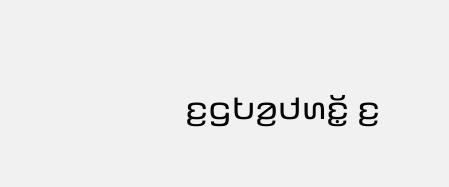ꤢ꤬ꤞꤝꤤ꤬ꤓꤛꤢꤩ꤭ ꤢ꤬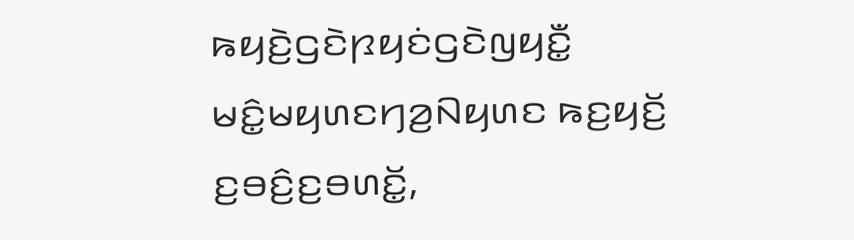ꤒꤟꤢꤧ꤬ꤞꤢꤧꤐꤟꤢꤦꤞꤢꤧꤜꤟꤢꤪ꤭ ꤗꤢꤨ꤭ꤗꤟꤛꤢꤚꤤ꤬ꤡꤟꤛꤢ ꤒꤢ꤬ꤟꤢꤩ꤬ ꤢ꤬ꤋꤢꤨ꤬ꤢ꤬ꤋꤛꤢꤩ꤭,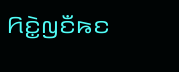ꤖꤢꤧ꤭ꤜꤢꤪꤒꤢ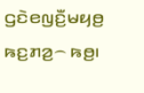ꤞꤢꤧꤕꤜꤢꤪ꤬ꤗꤟꤥ꤬ ꤒꤢ꤬ꤊꤤ꤬꤮ ꤒꤥ꤬꤯